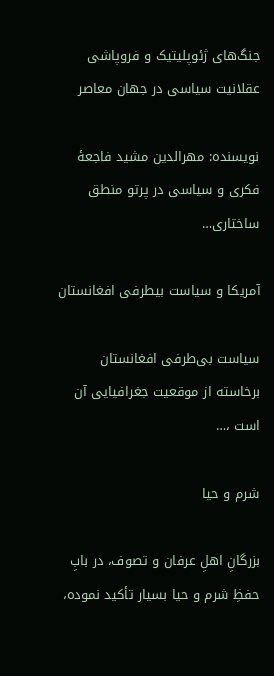جنگ‌های ژئوپلیتیک و فروپاشی عقلانیت سیاسی در جهان معاصر

نویسنده: مهرالدین مشید فاجعهٔ فکری و سیاسی در پرتو منطق ساختاری…

آمریکا و سیاست بیطرفی افغانستان

سیاست بی‌طرفی افغانستان برخاسته از موقعیت جغرافیایی آن است ،…

شرم و حیا

بزرگانِ اهلِ عرفان و تصوف، در بابِ حفظِ شرم و حیا بسیار تأکید نموده‌،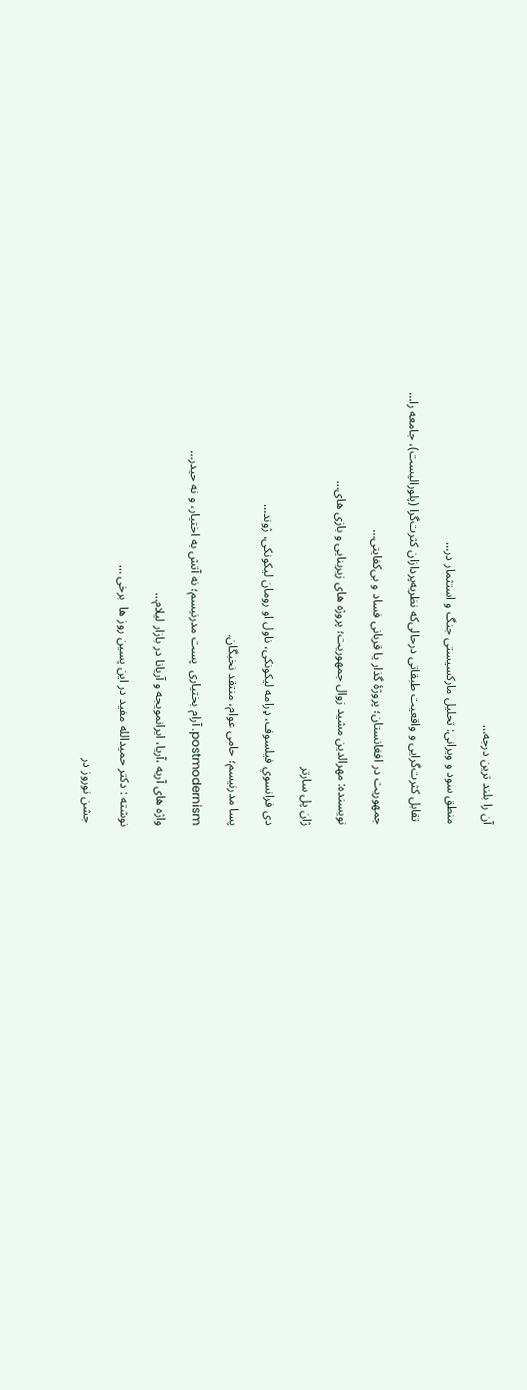آن را بلند ترین درجه…

منطق سود و ویرانی: تحلیل مارکسیستی جنگ و استثمار در…

 تقابل کثرت‌گرایی و واقعیت طبقاتی درحالی‌که نظریه‌پردازان کثرت‌گرا (پلورالیست)، جامعه را…

جمهوریت در افغانستان؛ پروژهٔ گذار یا قربانی فساد و بی‌کفایتی…

نویسنده: مهرالدین مشید زوال جمهوریت؛ پروژه های زیربنایی و بازی های…

ژان پل سارتر

دی فرانسوي فیلسوف، ډرامه لیکونکی، ناول او رومان لیکونکی، ژوند…

پسا مدرنیسم؛ حامی عوام، منتقد نخبگان.

postmodernism. آرام بختیاری  پست مدرنیسم؛ نه آتش به اختیار، و نه حیدر…

واژه های آریه ،آریا، ایرانمویجه و آریانا در بازار لیلام…

نوشته : دکتر حمیدالله مفید در این پسین روز ها  برخی …

 جشن نوروز در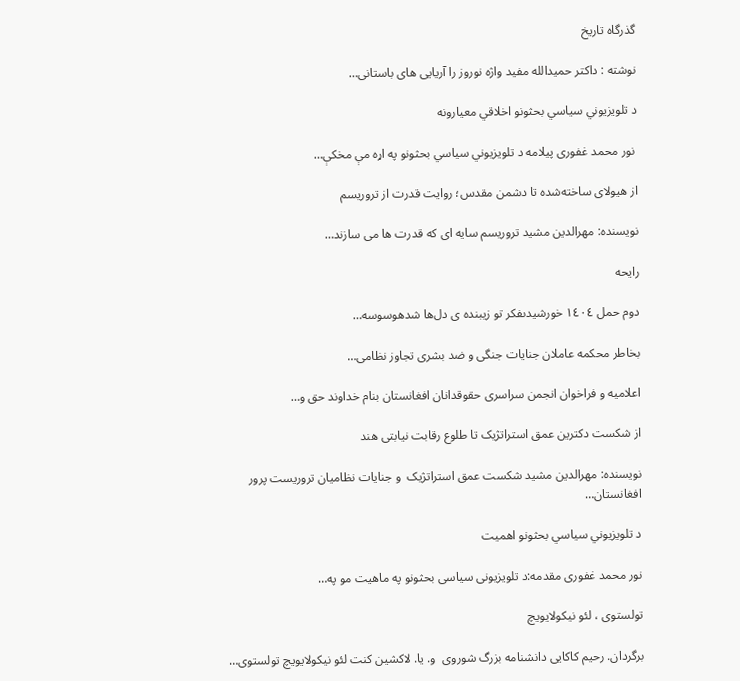گذرگاه تاریخ

نوشته : داکتر حمیدالله مفید واژه نوروز را آریایی های باستانی…

د تلویزیوني سیاسي بحثونو اخلاقي معیارونه

 نور محمد غفوری پیلامه د تلویزیوني سیاسي بحثونو په اړه مې مخکې…

از هیولای ساخته‌شده تا دشمن مقدس؛ روایت قدرت از تروریسم

نویسنده: مهرالدین مشید تروریسم سایه ای که قدرت ها می سازند…

رايحه

دوم حمل ١٤٠٤ خورشيدىفکر تو زیبنده ‌‌‌‌‌‌ی دل‌ها شدهوسوسه…

بخاطر محکمه عاملان جنایات جنگی و ضد بشری تجاوز نظامی…

اعلامیه و فراخوان انجمن سراسری حقوقدانان افغانستان بنام خداوند حق و…

از شکست دکترین عمق استراتژیک تا طلوع رقابت نیابتی هند

نویسنده: مهرالدین مشید شکست عمق استراتژیک  و جنایات نظامیان تروریست پرور افغانستان…

د تلویزیوني سیاسي بحثونو اهمیت

نور محمد غفوری مقدمه:د تلویزیونی سیاسی بحثونو په ماهیت مو په…

تولستوی ، لئو نیکولایویچ

برگردان. رحیم کاکایی دانشنامه بزرگ شوروی  و. یا. لاکشین کنت لئو نیکولایویچ تولستوی…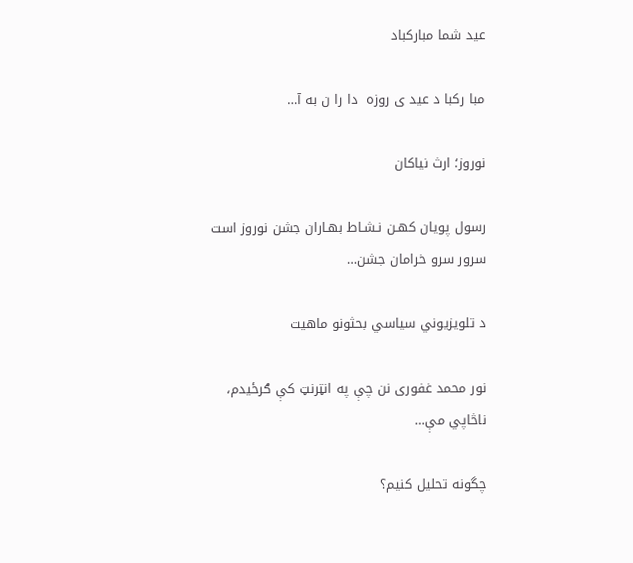عید شما مبارکباد

مبا رکبا د عید ی روزه  دا را ن به آ…

نوروز؛ ارث نیاکان

رسول پویان کهـن نـشـاط بهـاران جشن نوروز است سرور سرو خرامان جشن…

د تلویزیوني سیاسي بحثونو ماهیت

نور محمد غفوری نن چې په انټرنټ کې ګرځیدم، ناڅاپي مې…

چگونه تحلیل کنیم؟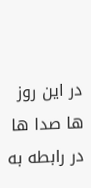در این روز ها صدا ها در رابطه به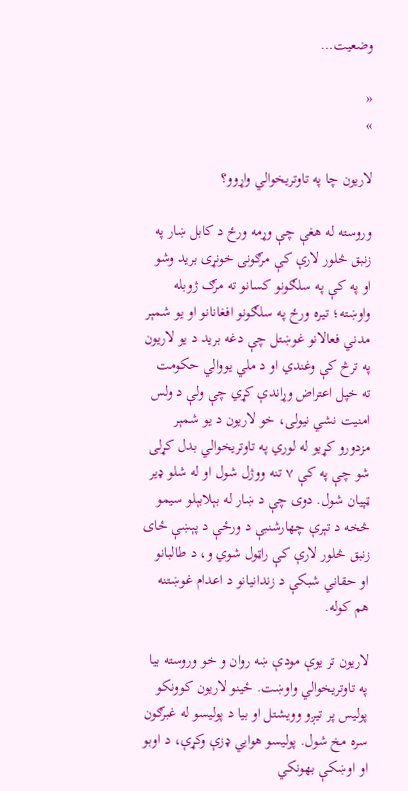وضعیت…

«
»

لاريون چا په تاوتريخوالي واړوو؟

وروسته له هغې چې وړمه ورځ د کابل ښار په زنبق څلور لارې کې مرګونی خونړی بريد وشو او په کې په سلګونو کسانو ته مرګ ژوبله واوښته؛ تيره ورځ په سلګونو افغانانو او يو شمېر مدني فعالانو غوښتل چې دغه بريد د يو لاريون په ترڅ کې وغندي او د ملي يووالي حکومت ته خپل اعتراض وړاندې کړي چې ولې د ولس امنيت نشي نيولی، خو لاريون د يو شمېر مزدورو کړيو له لوري په تاوتريخوالي بدل کړلی شو چې په کې ۷ تنه ووژل شول او له شلو ډير ټپيان شول. دوى چې د ښار له بېلابېلو سيمو څخه د تېرې چهارشنبې د ورځې د پېښې ځاى زنبق څلور لارې کې راټول شوي و، د طالبانو او حقاني شبکې د زندانيانو د اعدام غوښتنه هم کوله.

لاريون تر يوې مودې ښه روان و خو وروسته بيا په تاوتريخوالي واوښت. ځينو لاريون کوونکو پوليس پر تيږو وويشتل او بيا د پوليسو له غبرګون سره مخ شول. پوليسو هوايي ډزې وکړې، د اوبو او اوښکې بهونکي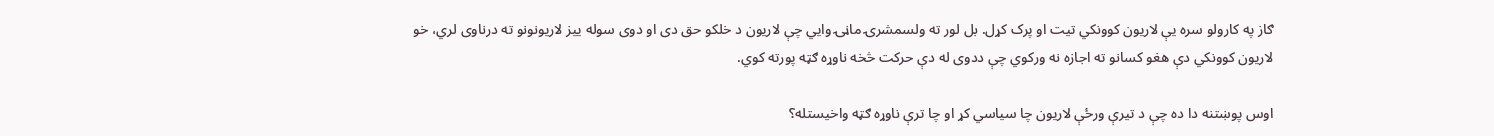ګاز په کارولو سره يې لاريون کوونکي تيت او پرک کړل. بل لور ته ولسمشرۍ ماڼۍ وايي چې لاريون د خلکو حق دى او دوى سوله ييز لاريونونو ته درناوى لري، خو لاريون کوونکي دې هغو کسانو ته اجازه نه ورکوي چې ددوى له دې حرکت څخه ناوړه ګټه پورته کوي.

اوس پوښتنه دا ده چې د تيرې ورځې لاريون چا سياسي کړ او چا ترې ناوړه ګټه واخيستله؟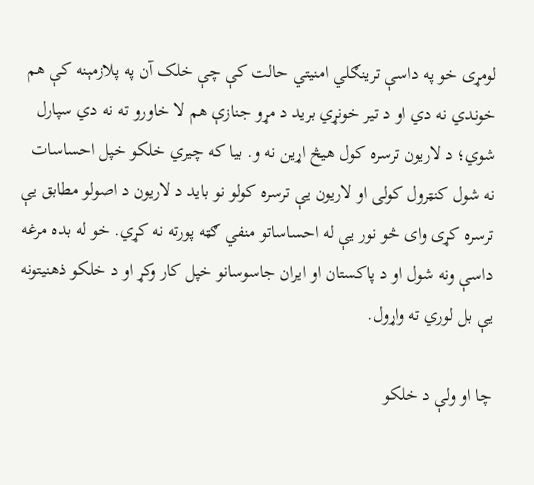لومړی خو په داسې ترينګلي امنيتي حالت کې چې خلک آن په پلازمېنه کې هم خوندي نه دي او د تير خونړي بريد د مړو جنازې هم لا خاورو ته نه دي سپارل شوي؛ د لاريون ترسره کول هيڅ اړين نه و. بيا که چيري خلکو خپل احساسات نه شول کنټرول کولی او لاريون يې ترسره کولو نو بايد د لاريون د اصولو مطابق يې ترسره کړی وای څو نور يې له احساساتو منفي ګټه پورته نه کړي. خو له بده مرغه داسې ونه شول او د پاکستان او ايران جاسوسانو خپل کار وکړ او د خلکو ذهنيتونه يې بل لوري ته واړول.

چا او ولې د خلکو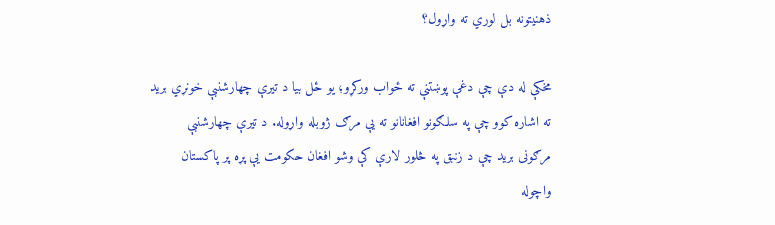ذهنيتونه بل لوري ته واړول؟

مخکې له دې چې دغې پوښتنې ته ځواب ورکړو؛ يو ځل بيا د تيرې چهارشنبې خونړي بريد ته اشاره کوو چې په سلګونو افغانانو ته يې مرګ ژوبله واړوله. د تيرې چهارشنبې مرګونی بريد چې د زنبق په څلور لارې کې وشو افغان حکومت يې پړه پر پاکستان واچوله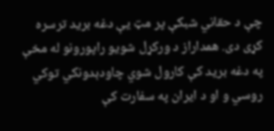چې د حقاني شبکې پر مټ يې دغه بريد ترسره کړی دی. همداراز د ورکړل شويو راپورونو له مخې په دغه بريد کې کارول شوي چاودېدونکي توکي روسي و او د ايران په سفارت کې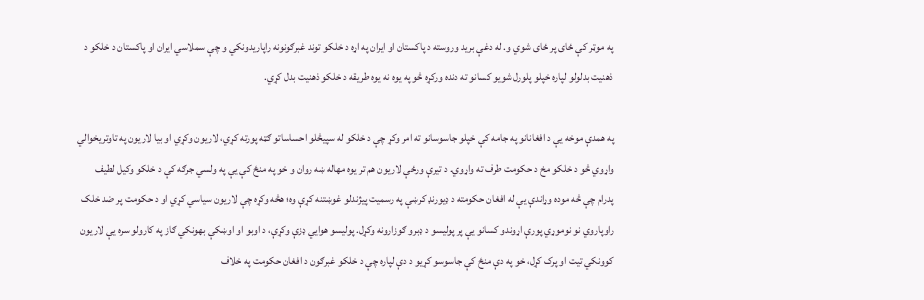په موټر کې ځای پر ځای شوي و. له دغې بريد وروسته د پاکستان او ايران په اړه د خلکو توند غبرګونونه راپاريدونکي و چې سملاسي ايران او پاکستان د خلکو د ذهنيت بدلولو لپاره خپلو پلورل شويو کسانو ته دنده ورکړه څو په يوه نه يوه طريقه د خلکو ذهنيت بدل کړي.

په همدې موخه يې د افغانانو په جامه کې خپلو جاسوسانو ته امر وکړ چې د خلکو له سپيڅلو احساساتو ګټه پورته کړي، لاريون وکړي او بيا لاريون په تاوتريخوالي واړوي څو د خلکو مخ د حکومت طرف ته واړوي. د تيرې ورځې لاريون هم تر يوه مهاله ښه روان و خو په منځ کې يې په ولسي جرګه کې د خلکو وکيل لطيف پدرام چې څه موده وړاندې يې له افغان حکومته د ډيورنډ کرښې په رسميت پيژندلو غوښتنه کړې وه؛ هڅه وکړه چې لاريون سياسي کړي او د حکومت پر ضد خلک راوپاروي نو نوموړي پورې اړوندو کسانو يې پر پوليسو د ډبرو ګوزارونه وکړل. پوليسو هوايي ډزې وکړې، د اوبو او اوښکې بهونکي ګاز په کارولو سره يې لاريون کوونکي تيت او پرک کړل، خو په دې منځ کې جاسوسو کړيو د دې لپاره چې د خلکو غبرګون د افغان حکومت په خلاف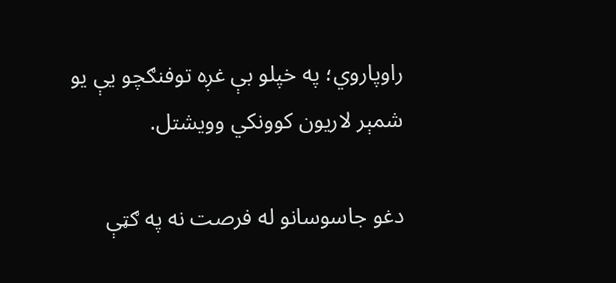راوپاروي؛ په خپلو بې غږه توفنګچو يې يو شمېر لاريون کوونکي وويشتل.

دغو جاسوسانو له فرصت نه په ګټې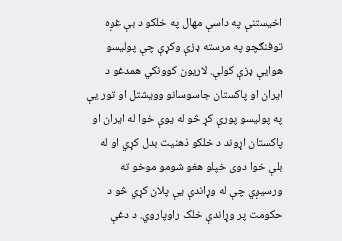اخيستنې په داسې مهال په خلکو د بې غږه توفنګچو په مرسته ډزې وکړې چې پوليسو هوايې ډزې کولې. لاريون کوونکي همدغو د ايران او پاکستان جاسوسانو وويشتل او تور يې په پوليسو پورې کړ څو له يوې خوا له ايران او پاکستان اړوند د خلکو ذهنيت بدل کړي او له بلې خوا دوی خپلو هغو شومو موخو ته ورسيږي چې له وړاندې يې پلان کړي څو د حکومت پر وړاندې خلک راوپاروي. د دغې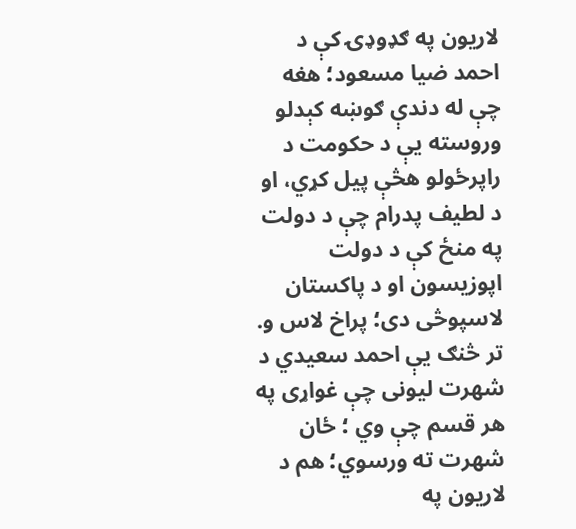لاريون په ګډوډۍ کې د احمد ضيا مسعود؛ هغه چې له دندې ګوښه کېدلو وروسته يې د حکومت د راپرځولو هڅې پيل کړي، او د لطيف پدرام چې د دولت په منځ کې د دولت اپوزيسون او د پاکستان لاسپوڅی دی؛ پراخ لاس و. تر څنګ يې احمد سعيدي د شهرت ليونی چې غواړی په هر قسم چې وي ؛ ځان شهرت ته ورسوي؛ هم د لاريون په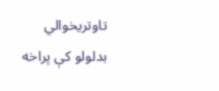تاوتريخوالي بدلولو کې پراخه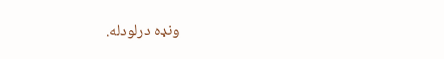ونډه درلودله.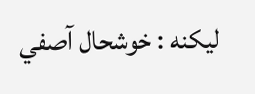لیکنه : خوشحال آصفي